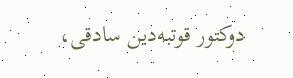دوکتور قوتبه‌‌دین سادقی،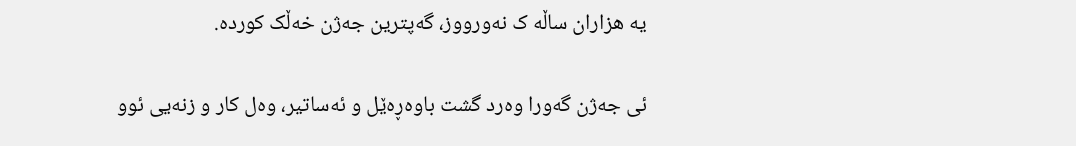یە هزاران ساڵە ک نەورووز، گەپترین جەژن خەڵک کوردە.

ئی جەژن گەورا وەرد گشت باوەڕەێل و ئەساتیر، وەل کار و زنەیی ئوو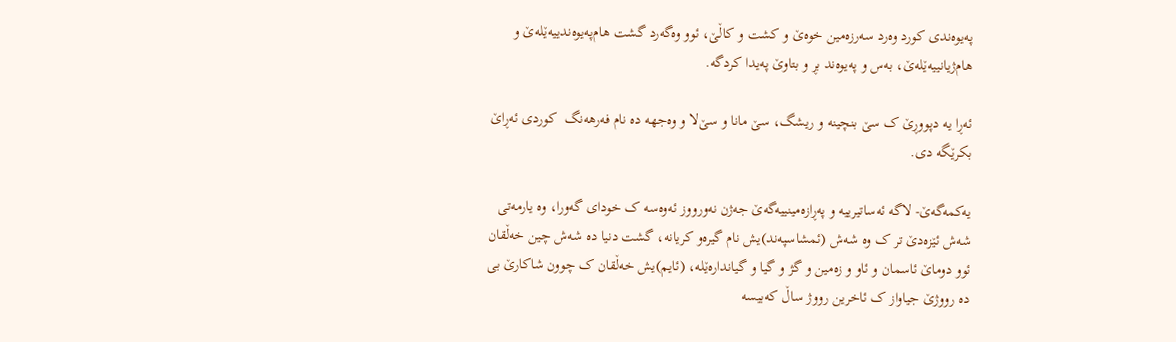پەیوەندی کورد وەرد سەرزەمین خوەێ و کشت و کاڵێ، ئوو وەگەرد گشت هام‌پەیوەندییەێلەێ و هام‌ژیانییەێلەێ، بەس و پەیوەند بڕ و بتاوێ پەیدا کردگە.

ئەڕا یە دپووڕێ ک سێ بنچینە و ریشگ، سێ مانا و سێ‌لا و وەجهە دە نام فەرهەنگ  کوردی ئەڕاێ بکرێگە دی.

یەکمەگەێ- لاگە ئەساتیرییە و پەڕازەمینییەگەێ جەژن نەورووز ئەوەسە ک خودای گەورا، وە یارمەتی شەش ئێزەدێ تر ک وە شەش (ئمشاسپەند)یش نام گیرەو کریانە، گشت دنیا دە شەش چین خەڵقان ئوو دوماێ ئاسمان و ئاو و زەمین و گژ و گیا و گیاندارەێلە، (ئایم)یش خەڵقان ک چوون شاکارێ بی دە رووژێ جیاواز ک ئاخرین رووژ ساڵ کەبیسە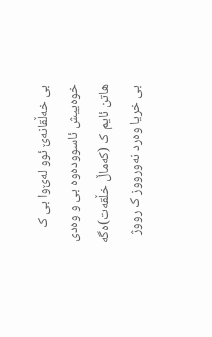بی خەڵقانەێ ئوو لەێ‌وا بی ک خوەییش ئاسوودەوە بی و وەدی هاتن ئایم ک (کەماڵ خڵقەت)ەگە بی خریا وەرد نەورووز ک رووژ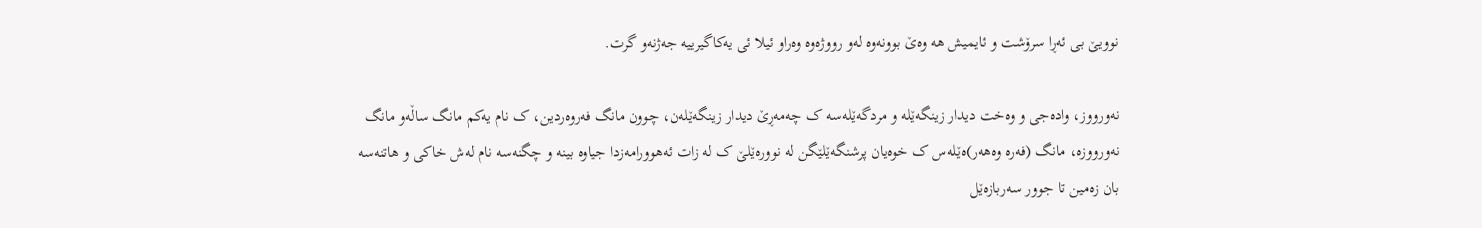نوویێ بی ئەڕا سرۆشت و ئایمیش هە وەێ بوونەوە لەو رووژەوە وەراو ئیلا ئی یەکاگیرییە جەژنەو گرت.

نەورووز، وادەجی و وەخت دیدار زینگەێلە و مردگەێلەسە ک چەمەڕێ دیدار زینگەێلەن، چوون مانگ فەروەردین، ک نام یەکم مانگ ساڵەو مانگ نەورووزە، مانگ (فەرە وەهەر)ەێلەس ک خوەیان پرشنگەێلێگن لە نوورەێلێ ک لە زات ئەهوورامەزدا جیاوە بینە و چگنەسە نام لەش خاکی و هاتنەسە بان زەمین تا جوور سەربازەێل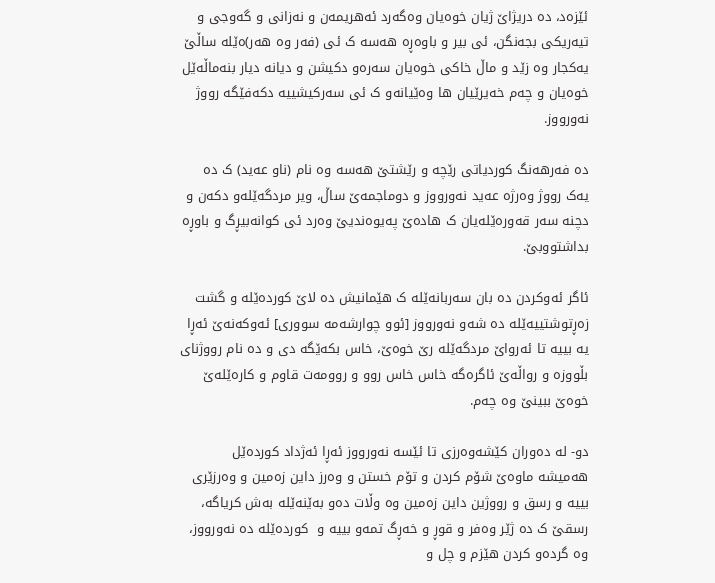ئێزەد، دە دریژاێ ژیان خوەیان وەگەرد ئەهریمەن و نەزانی و گەوجی و تیەریکی بجەنگن، ئی بیر و باوەڕە هەسە ک ئی (فەر وە هەر)ەێلە ساڵێ یەکجار وە زێد و ماڵ خاکی خوەیان سەرەو دکیشن و دیانە دیار بنەماڵەێل خوەیان و چەم خەیرێیان ها وەێیانەو ک ئی سەرکیشییە دکەفێگە رووژ نەورووز.

دە فەرهەنگ کوردیاتی رێچە و رێشتێ هەسە وە نام (ناو عەید) ک دە یەک رووژ وەرژە عەید نەورووز و دوماجمەێ ساڵ، ویر مردگەێلەو دکەن و دچنە سەر قەورەێلەیان ک هادەێ پەیوەندیێ وەرد ئی کوانەبیڕگ و باوڕە بداشتووبێ.

ئاگر ئەوکردن دە بان سەربانەێلە ک هێمانیش دە لاێ کوردەێلە و گشت زەڕتوشتییەێلە دە شەو نەورووز [ئوو چوارشەمە سووری] ئەوکەنەێ ئەڕا یە بییە تا ئەرواێ مردگەێلە رێ خوەێ، خاس بکەێگە دی و دە نام رووژنای بڵووزە و رواڵەێ ئاگرەگە خاس خاس روو و روومەت قاوم و کارەێلەێ خوەێ ببینێ وە چەم.

دو- لە دەوران کێشەوەرزی تا ئێسە نەورووز ئەڕا ئەژداد کوردەێل هەمیشە ماوەێ شۆم کردن و تۆم خستن و وەرز داین زەمین و وەرزێری بییە و رسق و رووژین داین زەمین وە وڵات دەو بەێنەێلە بەش کریاگە، رسقێ ک دە ژێر وەفر و قوڕ و خەڕگ تمەو بییە و  کوردەێلە دە نەورووز، وە گردەو کردن هێزم و چل و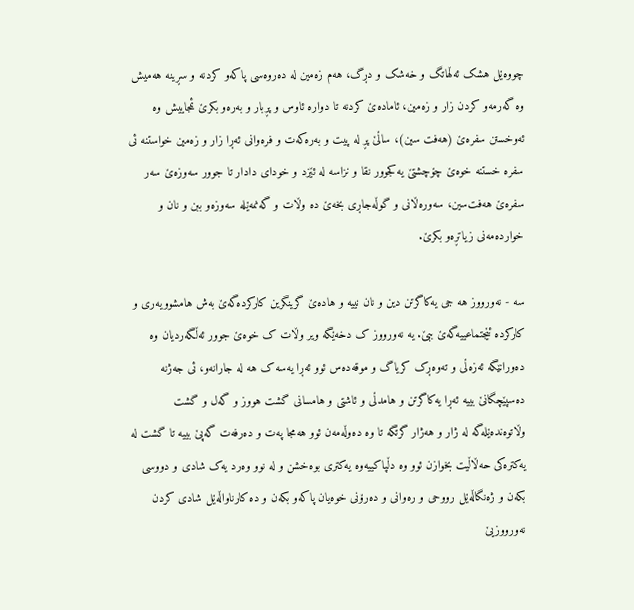چووەێل هشک‌ ئەڵهاتگ و خەشک و دڕگ، هەم زەمین لە دەروەسی پاکەو کردنە و سڕینە هەمیش وە گەرمەو کردن زار و زەمین، ئامادەێ کردنە تا دوارە ئاوس و پڕبار و بەرەو بکرێ ئمجاییش وە ئەوخستن سفرەێ (هەفت سین)، ساڵێ پڕ لە پیت و بەرەکەت و فرەوانی ئەڕا زار و زەمین خواستنە ئی سفرە خستنە خوەێ چۆچشتێ یەکجوور نقا و نزاسە لە ئێزد و خودای دادار تا جوور سەوزەێ سەر سفرەێ هەفت‌سین، سەورەڵانی و گوڵەجاڕی بخەێ دە وڵات و گەنمەێلە سەوزەو ببن و نان و خواردەمەنی زیاتڕەو بکرێ.

سە - نەورووز هە جی یەکاگرتن دین و نان نییە و هادەێ گرینگرین کارکردەگەێ بەش هامشوویەری و کارکردە ئێجتماعییەگەێ ببێ. یە نەورووز ک دخەێگە ویر وڵات ک خوەێ جوور ئەڵگەردیان وە دەورانێگە ئەزەڵی و تەوەڕک کریاگ و موقەدەس ئوو ئەڕا یەسە ک هە لە جارانەو، ئی جەژنە دەسپێچگانێ بییە ئەڕا یەکاگرتن و هامدڵی و ئاشتی و هامسانی گشت هووز و گەل و گشت وڵاتوەندەێلەگە لە ژار و هەژار گرتگە تا وە دەوڵەمەن ئوو هەمجا پەت و دەرفەت گەپێ بییە تا گشت لە یەکترەکی حەڵاڵیت بخوازن ئوو وە دڵپاکییەوە یەکتری بوەخشن و لە نوو وەرد یەک شادی و دووسی بکەن و ژەنگاڵەێل رووحی و رەوانی و دەرۆنی خوەیان پاکەو بکەن و دە کارناواڵەێل شادی کردن نەورووزیێ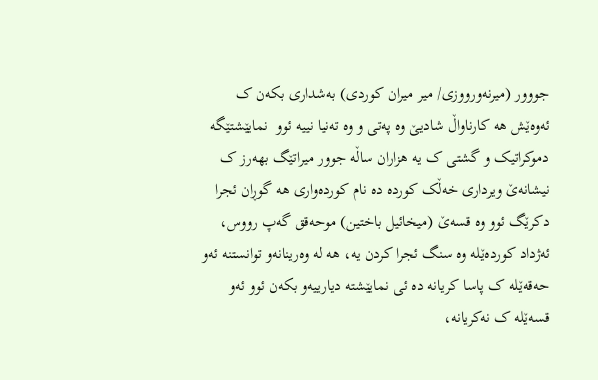جووور (میرنەورووزی/ میر میران کوردی) بەشداری بکەن ک ئەوەێش هە کارناواڵ شادیێ وە پەتی و وە تەنیا نییە ئوو  نمایێشتێگە دموکراتیک و گشتی ک یە هزاران ساڵە جوور میراتێگ بهەرز ک نیشانەێ ویرداری خەڵک کوردە دە نام کوردەواری هە گوڕان ئجرا دکرێگ ئوو وە قسەێ (میخائیل باختین) موحەقق گەپ رووس، ئەژداد کوردەێلە وە سنگ ئجرا کردن یە، هە لە وەرینانەو توانستنە ئەو حەقەێلە ک پاسا کریانە دە ئی نمایێشتە دیارییەو بکەن ئوو ئەو قسەێلە ک نەکریانە،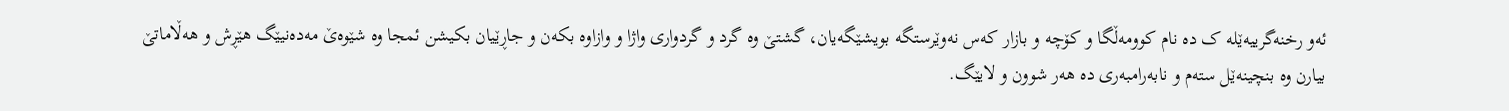ئەو رخنەگرییەێلە ک دە نام کوومەڵگا و کۆچە و بازار کەس نەوێرستگە بویشێگەیان، گشتێ وە گرد و گردواری واژا و وازاوە بکەن و جاڕێیان بکیشن ئمجا وە شێوەێ مەدەنیێگ هێڕش و هەڵاماتێ بیارن وە بنچینەێل ستەم و نابەرامبەری دە هەر شوون و لایێگ.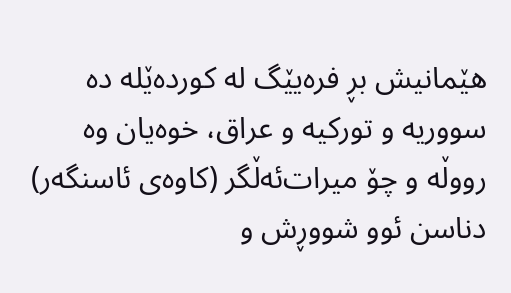هێمانیش بڕ فرەیێگ لە کوردەێلە دە سووریە و تورکیە و عراق، خوەیان وە رووڵە و چۆ میرات‌ئەڵگر (کاوەی ئاسنگەر) دناسن ئوو شووڕش و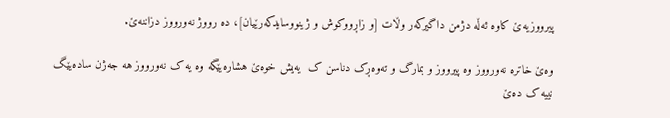پیرووزیەێ کاوە ئەڵە دژمن داگیرکەر وڵات [و زاڕووکوش و ژینووسایدکەرێیان]، دە رووژ نەورووز دزاننەێ.

وەێ خاترە نەورووز وە پیرووز و بمارگ و تەوەڕک دناسن ک  یە‌یش خوەێ هشارەیێگە وە یە ک نەورووز هە جەژن سادەیێگ نییە ک دەێ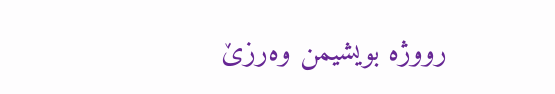رووژە بویشیمن وەرزێ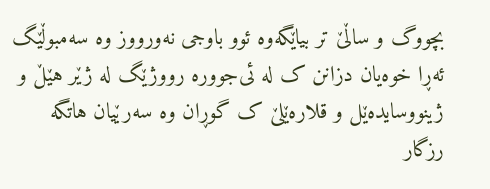بچووگ و ساڵێ تر بیاێگەوە ئوو باوجی نەورووز وە سەمبوڵێگ ئەڕا خوەیان دزانن ک لە ئی‌جوورە رووژێگ لە ژێر هێڵ و ژینووسایدەێل و قلارەێلێ ک گوڕان وە سەرێیان هاتگە رزگار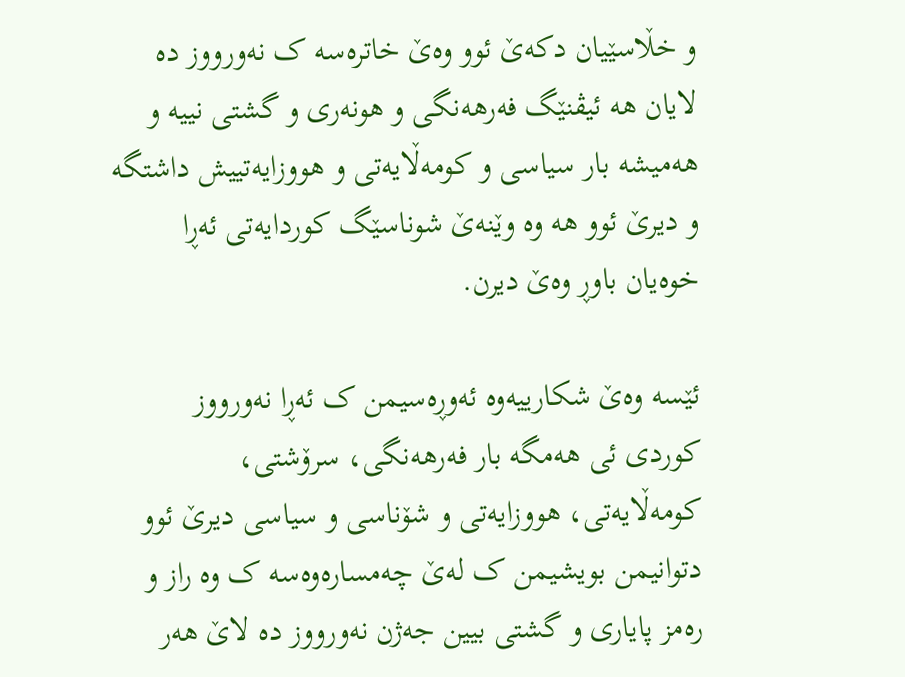و خڵاسێیان دکەێ ئوو وەێ خاترەسە ک نەورووز دە لایان هە ئیڤنێگ فەرهەنگی و هونەری و گشتی نییە و هەمیشە بار سیاسی و کومەڵایەتی و هووزایەتییش داشتگە و دیرێ ئوو هە وە وێنەێ شوناسێگ کوردایەتی ئەڕا خوەیان باوڕ وەێ دیرن.

ئێسە وەێ شکارییەوە ئەوڕەسیمن ک ئەڕا نەورووز کوردی ئی هەمگە بار فەرهەنگی، سرۆشتی، کومەڵایەتی، هووزایەتی و شۆناسی و سیاسی دیرێ ئوو دتوانیمن بویشیمن ک لەێ چەمسارەوەسە ک وە راز و رەمز پایاری و گشتی بیین جەژن نەورووز دە لاێ هەر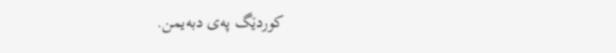کوردێگ پەی دبەیمن.